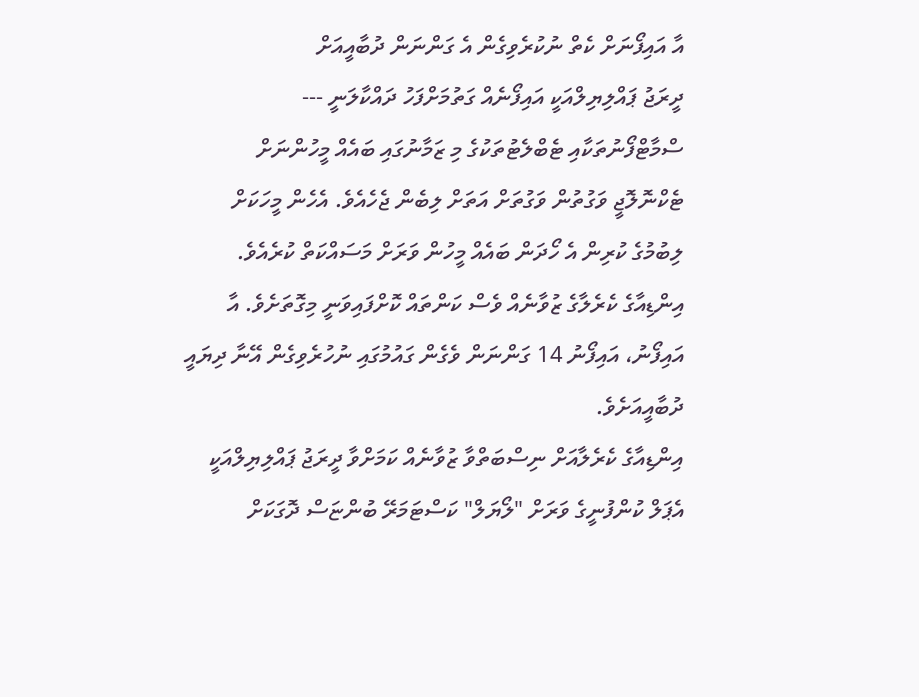އާ އައިފޯނަށް ކެތް ނުކުރެވިގެން އެ ގަންނަން ދުބާއީއަށް
ދީރަޖު ޕައްލިޔިލްއަކީ އައިފޯނެއް ގަތުމަށްފަހު ދައްކާލަނީ ---
ސްމާޓްފޯނުތަކާއި ޓެބްލެޓުތަކުގެ މި ޒަމާނުގައި ބައެއް މީހުންނަށް ޓެކްނޮލޮޖީ ވަގުތުން ވަގުތަށް އަތަށް ލިބެން ޖެހެއެވެ. އެހެން މީހަކަށް ލިބުމުގެ ކުރިން އެ ހޯދަން ބައެއް މީހުން ވަރަށް މަސައްކަތް ކުރެއެވެ. އިންޑިއާގެ ކެރެލާގެ ޒުވާނެއް ވެސް ކަންތައް ކޮށްފައިވަނީ މިގޮތަށެވެ. އާ އައިފޯނު، އައިފޯނު 14 ގަންނަން ވެގެން ގައުމުގައި ނުހުރެވިގެން އޭނާ ދިޔައީ ދުބާއީއަށެވެ.
އިންޑިއާގެ ކެރެލާއަށް ނިސްބަތްވާ ޒުވާނެއް ކަމަށްވާ ދީރަޖު ޕައްލިޔިލްއަކީ އެޕަލް ކުންފުނީގެ ވަރަށް "ލޯޔަލް" ކަސްޓަމަރޭ ބުންޏަސް ދޮގަކަށް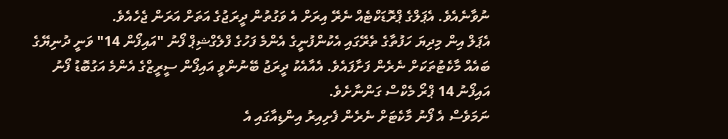ނުވާނެއެވެ. އެޕަލްގެ ޕްރޮޑަކްޓެއް ނެރޭ އިރަށް އެ ވަގުތުން ދީރަޖުގެ އަތަށް އަރަން ޖެހެއެވެ.
އެޕަލް އިން މިދިޔަ ހަފުތާގެ ތެރޭގައި އެކުންފުނީގެ އެންމެ ފަހުގެ ފްލެގްޝިޕް ފޯނު "އައިފޯން 14" ވަނީ ދުނިޔޭގެ ބައެއް މާކެޓުތަކަށް ނެރެން ފަށާފައެވެ. އެއާއެކު ދީރަޖު ބޭނުންވީ އައިފޯން ސީރީޒްގެ އެންމެ އަގުބޮޑު ފޯނު އައިފޯނު 14 ޕްރޯ މެކްސް ގަންނާށެވެ.
ނަމަވެސް އެ ފޯނު މާކެޓަށް ނެރެން ފެށިއިރު އިންޑިއާގައި އެ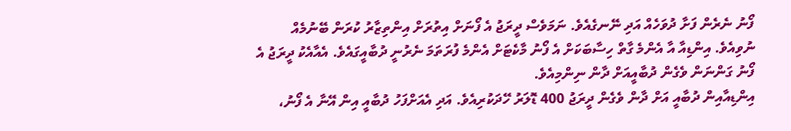ފޯނު ނެރެން ފަށާ ދުވަހެއް އަދި ނޭނގެއެވެ. ނަމަވެސް ދީރަޖު އެ ފޯނަށް އިތުރަށް އިންތިޒާރު ކުރަން ބޭނުމެއް ނުވިއެވެ. އިންޑިއާ އާ އެންމެ ގާތް ހިސާބަކަށް އެ ފޯނު މާކެޓަށް އެންމެ ފުރަތަމަ ނެރުނީ ދުބާއީގައެވެ. އެއާއެކު ދީރަޖު އެ ފޯނު ގަންނަން ވެގެން ދުބާއީއަށް ދާން ނިންމިއެވެ.
އިންޑިއާއިން ދުބާއީ އަށް ދާން ވެގެން ދީރަޖު 400 ޑޮލަރު ހޭދަކުރިއެވެ. އަދި އެއަށްފަހު ދުބާއީ އިން އޭނާ އެ ފޯނު،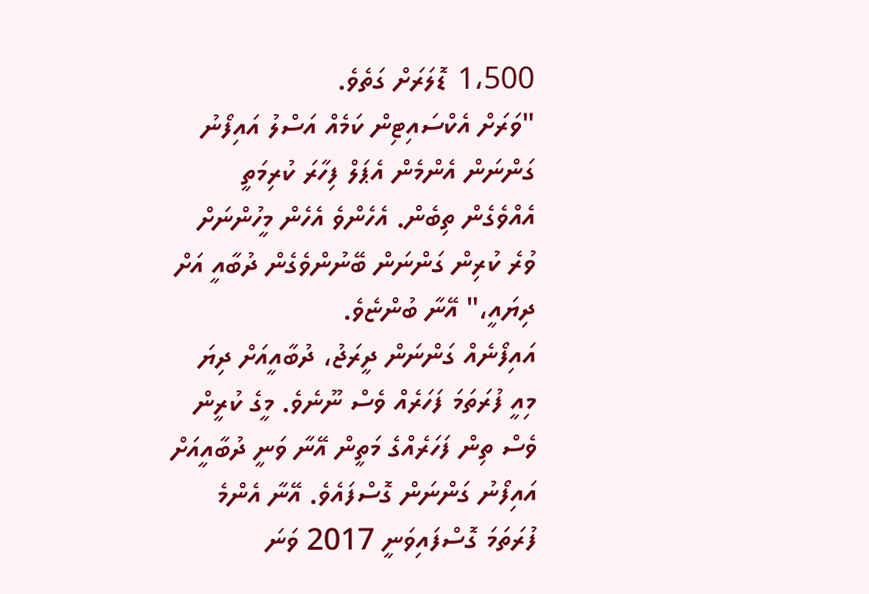1،500 ޑޮލަރަށް ގަތެވެ.
"ވަރަށް އެކްސައިޓިން ކަމެއް އަސްލު އައިފޯނު ގަންނަން އެންމެން އެޕަލް ފިހާރަ ކުރިމަތީ އެއްވެގެން ތިބެން. އެހެންވެ އެހެން މީހުންނަށް ވުރެ ކުރިން ގަންނަން ބޭނުންވެގެން ދުބާއީ އަށް ދިޔައީ،" އޭނާ ބުންޏެވެ.
އައިފޯނެއް ގަންނަން ދީރަޖު، ދުބާއީއަށް ދިޔަ މިއީ ފުރަތަމަ ފަހަރެއް ވެސް ނޫނެވެ. މީގެ ކުރީން ވެސް ތިން ފަހަރެއްގެ މަތީން އޭނާ ވަނީ ދުބާއީއަށް އައިފޯނު ގަންނަން ގޮސްފައެވެ. އޭނާ އެންމެ ފުރަތަމަ ގޮސްފައިވަނީ 2017 ވަނަ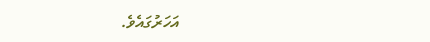އަހަރުގައެވެ.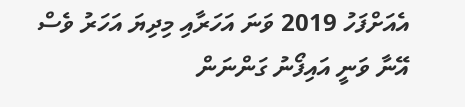އެއަށްފަހު 2019 ވަނަ އަހަރާއި މިދިޔަ އަހަރު ވެސް އޭނާ ވަނީ އައިފޯނު ގަންނަން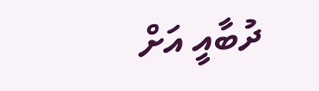ދުބާއީ އަށް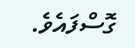ގޮސްފައެވެ.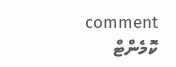comment ކޮމެންޓް